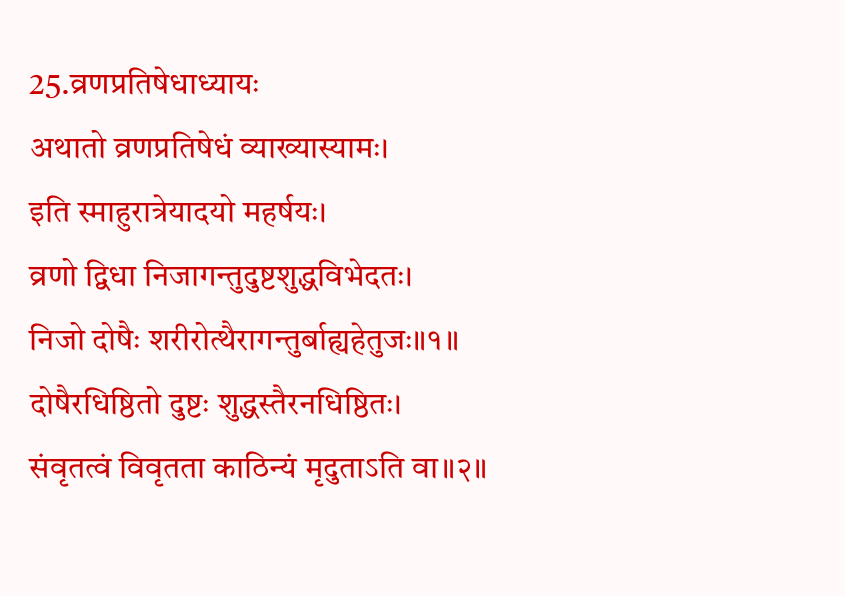25.व्रणप्रतिषेधाध्यायः
अथातो व्रणप्रतिषेधं व्याख्यास्यामः।
इति स्माहुरात्रेयादयो महर्षयः।
व्रणो द्विधा निजागन्तुदुष्टशुद्धविभेदतः।
निजो दोषैः शरीरोत्थैरागन्तुर्बाह्यहेतुजः॥१॥
दोषैरधिष्ठितो दुष्टः शुद्धस्तैरनधिष्ठितः।
संवृतत्वं विवृतता काठिन्यं मृदुताऽति वा॥२॥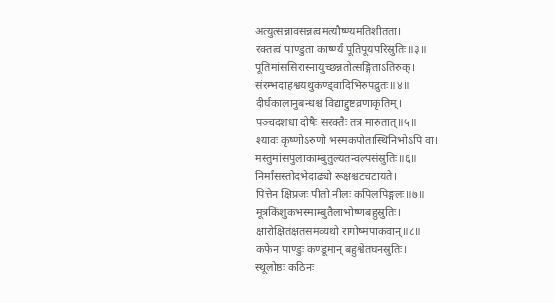अत्युत्सन्नावसन्नत्वमत्यौष्ण्यमतिशीतता।
रक्तत्वं पाण्डुता कार्ष्ण्यं पूतिपूयपरिस्रुतिः॥३॥
पूतिमांससिरास्नायुच्छन्नतोत्सङ्गिताऽतिरुक्।
संरम्भदाहश्वयथुकण्ड्वादिभिरुपद्रुतः॥४॥
दीर्घकालानुबन्धश्च विद्याद्दुष्टव्रणाकृतिम्।
पञ्चदशधा दोषैः सरक्तैः तत्र मारुतात्॥५॥
श्यावः कृष्णोऽरुणो भस्मकपोतास्थिनिभोऽपि वा।
मस्तुमांसपुलाकाम्बुतुल्यतन्वल्पसंस्रुतिः॥६॥
निर्मांसस्तोदभेदाढ्यो रूक्षश्चटचटायते।
पित्तेन क्षिप्रजः पीतो नीलः कपिलपिङ्गलः॥७॥
मूत्रकिंशुकभस्माम्बुतैलाभोष्णबहुस्रुतिः।
क्षारोक्षितक्षतसमव्यथो रागोष्मपाकवान्॥८॥
कफेन पाण्डुः कण्डूमान् बहुश्वेतघनस्रुतिः।
स्थूलोष्ठः कठिनः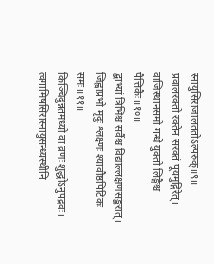स्नायुसिराजालततोऽल्परुक्॥९॥
प्रवालरक्तो रक्तेन सरक्तं पूयमुद्गिरेत्।
वाजिस्थानसमो गन्धे युक्तो लिङ्गैश्च पैत्तिकैः॥१०॥
द्बाभ्यां त्रिभिश्च सर्वैश्च विद्याल्लक्षणसङ्करात्।
जिह्वाप्रभो मृदुः श्लक्ष्णः श्यावौष्ठपिटिकः समः॥११॥
किञ्चिदुन्नतमध्यो वा व्रणः शुद्धोऽनुपद्रवः।
त्वगामिषसिरास्नायुसन्ध्यस्थीनि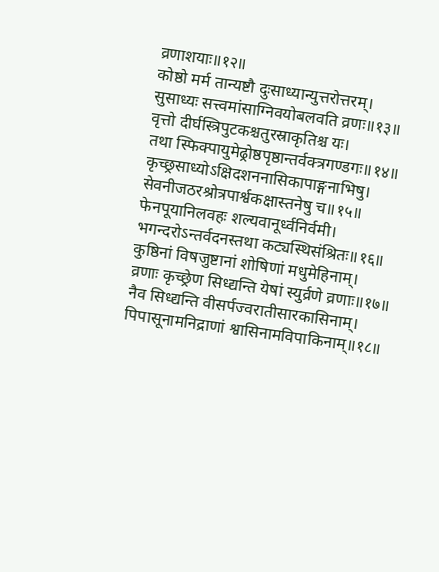व्रणाशयाः॥१२॥
कोष्ठो मर्म तान्यष्टौ दुःसाध्यान्युत्तरोत्तरम्।
सुसाध्यः सत्त्वमांसाग्निवयोबलवति व्रणः॥१३॥
वृत्तो दीर्घस्त्रिपुटकश्चतुरस्राकृतिश्च यः।
तथा स्फिक्पायुमेढ्रोष्ठपृष्ठान्तर्वक्त्रगण्डगः॥१४॥
कृच्छ्रसाध्योऽक्षिदशननासिकापाङ्गनाभिषु।
सेवनीजठरश्रोत्रपार्श्वकक्षास्तनेषु च॥१५॥
फेनपूयानिलवहः शल्यवानूर्ध्वनिर्वमी।
भगन्दरोऽन्तर्वदनस्तथा कट्यस्थिसंश्रितः॥१६॥
कुष्ठिनां विषजुष्टानां शोषिणां मधुमेहिनाम्।
व्रणाः कृच्छ्रेण सिध्द्यन्ति येषां स्युर्व्रणे व्रणाः॥१७॥
नैव सिध्द्यन्ति वीसर्पज्वरातीसारकासिनाम्।
पिपासूनामनिद्राणां श्वासिनामविपाकिनाम्॥१८॥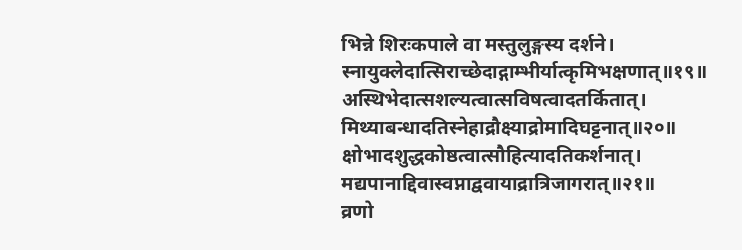भिन्ने शिरःकपाले वा मस्तुलुङ्गस्य दर्शने।
स्नायुक्लेदात्सिराच्छेदाद्गाम्भीर्यात्कृमिभक्षणात्॥१९॥
अस्थिभेदात्सशल्यत्वात्सविषत्वादतर्कितात्।
मिथ्याबन्धादतिस्नेहाद्रौक्ष्याद्रोमादिघट्टनात्॥२०॥
क्षोभादशुद्धकोष्ठत्वात्सौहित्यादतिकर्शनात्।
मद्यपानाद्दिवास्वप्नाद्ववायाद्रात्रिजागरात्॥२१॥
व्रणो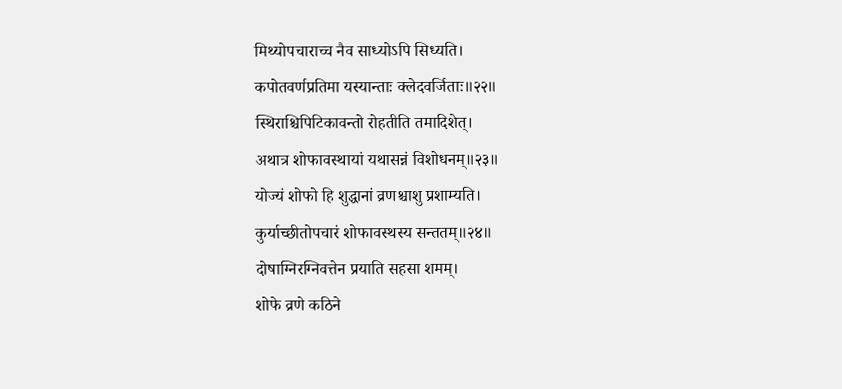मिथ्योपचाराच्च नैव साध्योऽपि सिध्यति।
कपोतवर्णप्रतिमा यस्यान्ताः क्लेदवर्जिताः॥२२॥
स्थिराश्चिपिटिकावन्तो रोहतीति तमादिशेत्।
अथात्र शोफावस्थायां यथासन्नं विशोधनम्॥२३॥
योज्यं शोफो हि शुद्धानां व्रणश्चाशु प्रशाम्यति।
कुर्याच्छीतोपचारं शोफावस्थस्य सन्ततम्॥२४॥
दोषाग्निरग्निवत्तेन प्रयाति सहसा शमम्।
शोफे व्रणे कठिने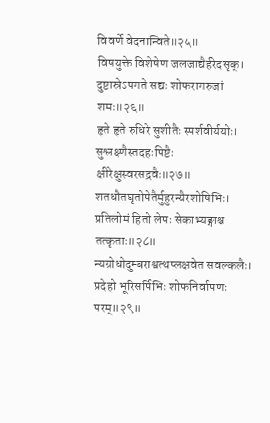विवर्णे वेदनान्विते॥२५॥
विषयुक्ते विशेषेण जलजाद्यैर्हरेदसृक्।
दुष्टास्रेऽपगते सद्यः शोफरागरुजां शमः॥२६॥
हृते हृते रुधिरे सुशीतैः स्पर्शवीर्ययोः।
सुश्लक्ष्णैस्तदहःपिष्टैः क्षीरेक्षुस्वरसद्रवैः॥२७॥
शतधौतघृतोपेतैर्मुहुरन्यैरशोषिभिः।
प्रतिलोमं हितो लेपः सेकाभ्यङ्गाश्च तत्कृताः॥२८॥
न्यग्रोधोदुम्बराश्वत्थप्लक्षवेत सवल्कलैः।
प्रदेहो भूरिसर्पिभिः शोफनिर्वापणः परम्॥२९॥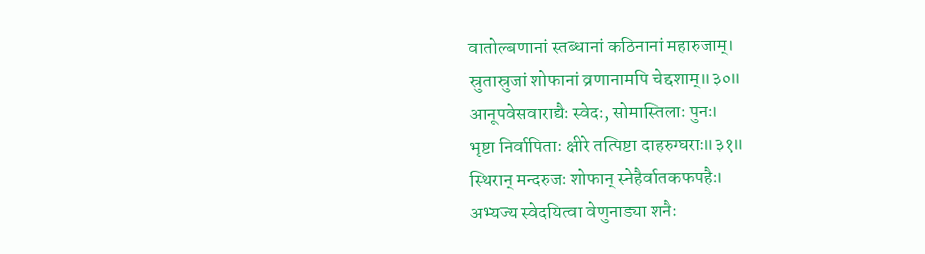वातोल्बणानां स्तब्धानां कठिनानां महारुजाम्।
स्रुतास्रुजां शोफानां व्रणानामपि चेद्दशाम्॥३०॥
आनूपवेसवाराद्यैः स्वेदः, सोमास्तिलाः पुनः।
भृष्टा निर्वापिताः क्षीरे तत्पिष्टा दाहरुग्घराः॥३१॥
स्थिरान् मन्दरुजः शोफान् स्नेहैर्वातकफपहैः।
अभ्यज्य स्वेदयित्वा वेणुनाड्या शनैः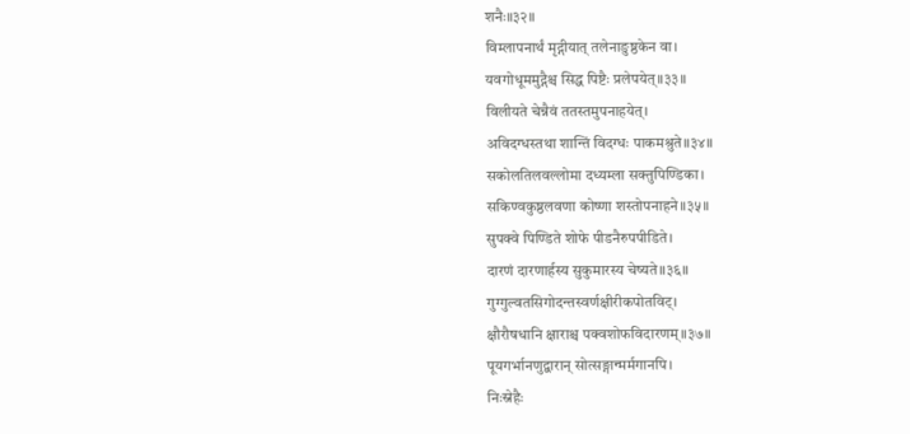शनैः॥३२॥
विम्लापनार्थं मृद्गीयात् तलेनाङुष्ठकेन वा।
यवगोधूममुद्गैश्च सिद्ध पिष्टैः प्रलेपयेत्॥३३॥
विलीयते चेन्नैवं ततस्तमुपनाहयेत्।
अविदग्धस्तथा शान्तिं विदग्धः पाकमश्रुते॥३४॥
सकोलतिलवल्लोमा दध्यम्ला सक्तुपिण्डिका।
सकिण्वकुष्ठलवणा कोष्णा शस्तोपनाहने॥३५॥
सुपक्वे पिण्डिते शोफे पीडनैरुपपीडिते।
दारणं दारणार्हस्य सुकुमारस्य चेष्यते॥३६॥
गुग्गुल्वतसिगोदन्तस्वर्णक्षीरीकपोतविट्।
क्षौरौषधानि क्षाराश्च पक्वशोफविदारणम्॥३७॥
पूयगर्भानणुद्वारान् सोत्सङ्गान्मर्मगानपि।
निःस्नेहैः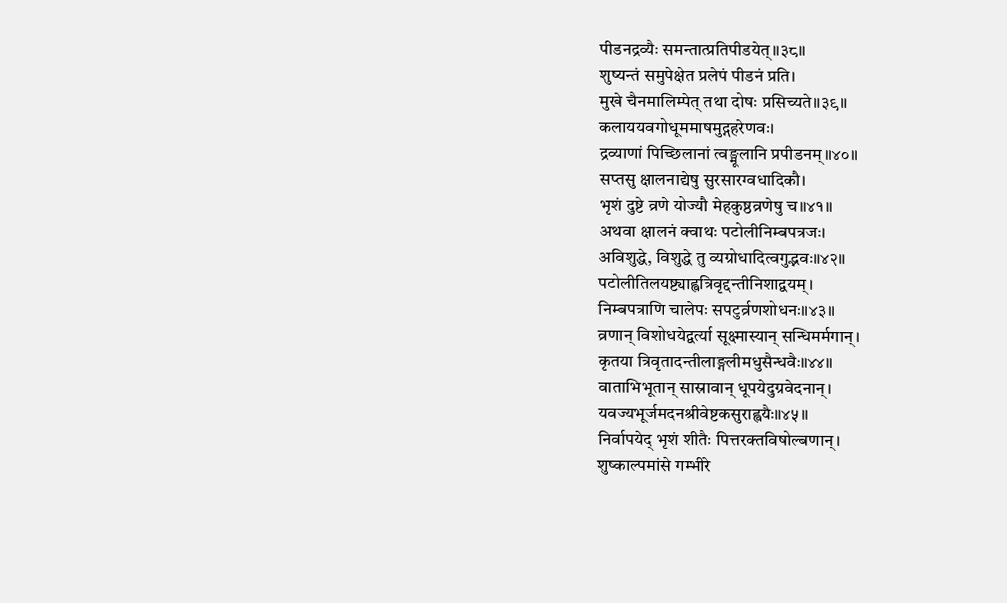पीडनद्रव्यैः समन्तात्प्रतिपीडयेत्॥३८॥
शुष्यन्तं समुपेक्षेत प्रलेपं पीडनं प्रति।
मुखे चैनमालिम्पेत् तथा दोषः प्रसिच्यते॥३९॥
कलाययवगोधूममाषमुद्गहरेणवः।
द्रव्याणां पिच्छिलानां त्वङ्मूलानि प्रपीडनम्॥४०॥
सप्तसु क्षालनाद्येषु सुरसारग्वधादिकौ।
भृशं दुष्टे व्रणे योज्यौ मेहकुष्ठव्रणेषु च॥४१॥
अथवा क्षालनं क्वाथः पटोलीनिम्बपत्रजः।
अविशुद्धे, विशुद्धे तु व्यग्रोधादित्वगुद्भवः॥४२॥
पटोलीतिलयष्ट्याह्वत्रिवृद्दन्तीनिशाद्वयम्।
निम्बपत्राणि चालेपः सपटुर्व्रणशोधनः॥४३॥
व्रणान् विशोधयेद्वर्त्या सूक्ष्मास्यान् सन्धिमर्मगान्।
कृतया त्रिवृतादन्तीलाङ्गलीमधुसैन्धवैः॥४४॥
वाताभिभूतान् सास्रावान् धूपयेदुग्रवेदनान्।
यवज्यभूर्जमदनश्रीवेष्टकसुराह्वयैः॥४५॥
निर्वापयेद् भृशं शीतैः पित्तरक्तविषोल्बणान्।
शुष्काल्पमांसे गम्भीरे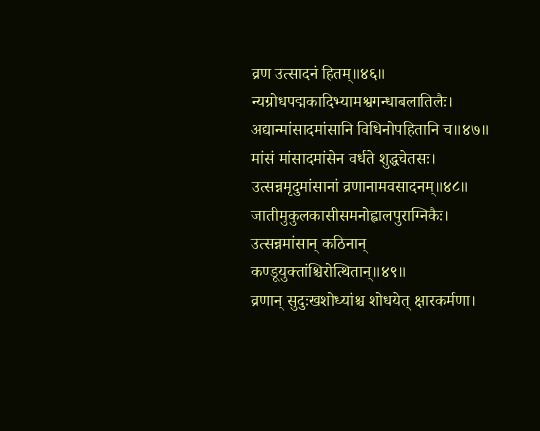व्रण उत्सादनं हितम्॥४६॥
न्यग्रोधपद्मकादिभ्यामश्वगन्धाबलातिलैः।
अद्यान्मांसादमांसानि विधिनोपहितानि च॥४७॥
मांसं मांसादमांसेन वर्धते शुद्धचेतसः।
उत्सन्नमृदुमांसानां व्रणानामवसादनम्॥४८॥
जातीमुकुलकासीसमनोह्वालपुराग्निकैः।
उत्सन्नमांसान् कठिनान् कण्डूयुक्तांश्चिरोत्थितान्॥४९॥
व्रणान् सुदुःखशोध्यांश्च शोधयेत् क्षारकर्मणा।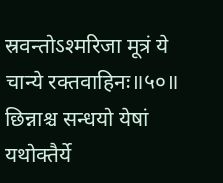स्रवन्तोऽश्मरिजा मूत्रं ये चान्ये रक्तवाहिनः॥५०॥
छिन्नाश्च सन्धयो येषां यथोक्तैर्ये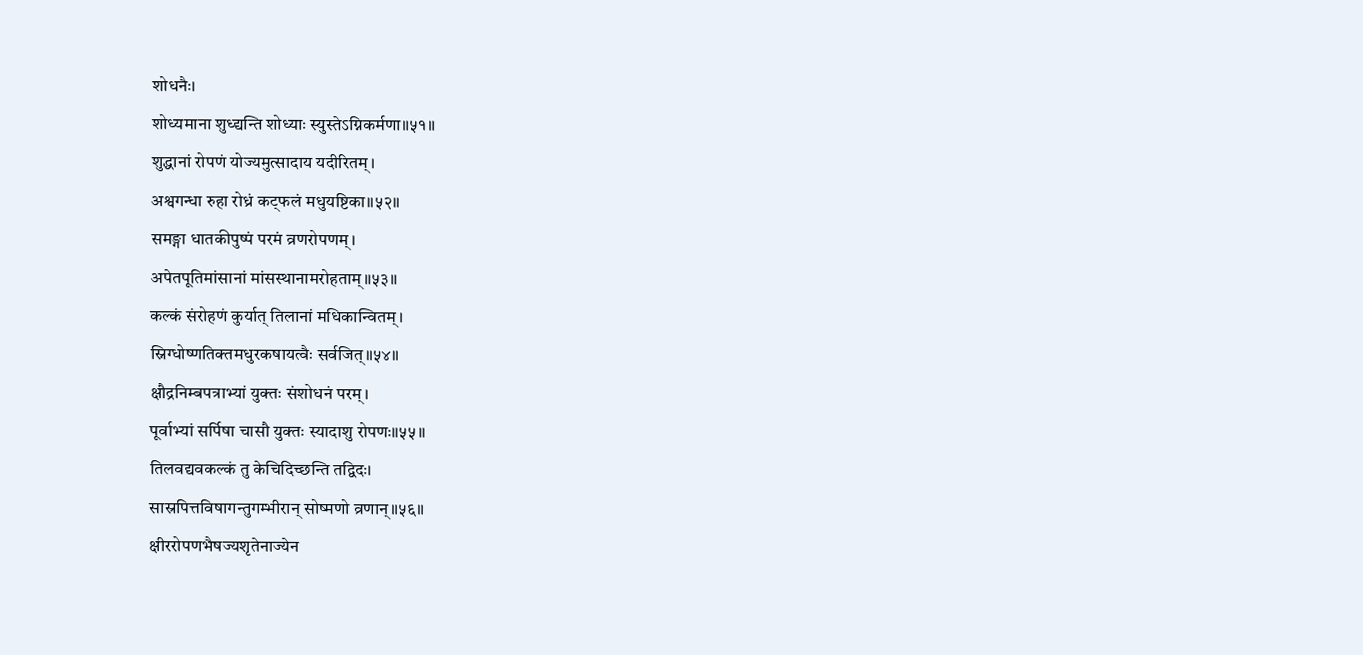शोधनैः।
शोध्यमाना शुध्द्यन्ति शोध्याः स्युस्तेऽग्निकर्मणा॥५१॥
शुद्धानां रोपणं योज्यमुत्सादाय यदीरितम्।
अश्वगन्धा रुहा रोध्रं कट्फलं मधुयष्टिका॥५२॥
समङ्गा धातकीपुष्पं परमं व्रणरोपणम्।
अपेतपूतिमांसानां मांसस्थानामरोहताम्॥५३॥
कल्कं संरोहणं कुर्यात् तिलानां मधिकान्वितम्।
स्निग्धोष्णतिक्तमधुरकषायत्वैः सर्वजित्॥५४॥
क्षौद्रनिम्बपत्राभ्यां युक्तः संशोधनं परम्।
पूर्वाभ्यां सर्पिषा चासौ युक्तः स्यादाशु रोपणः॥५५॥
तिलवद्यवकल्कं तु केचिदिच्छन्ति तद्विदः।
सास्रपित्तविषागन्तुगम्भीरान् सोष्मणो व्रणान्॥५६॥
क्षीररोपणभैषज्यशृतेनाज्येन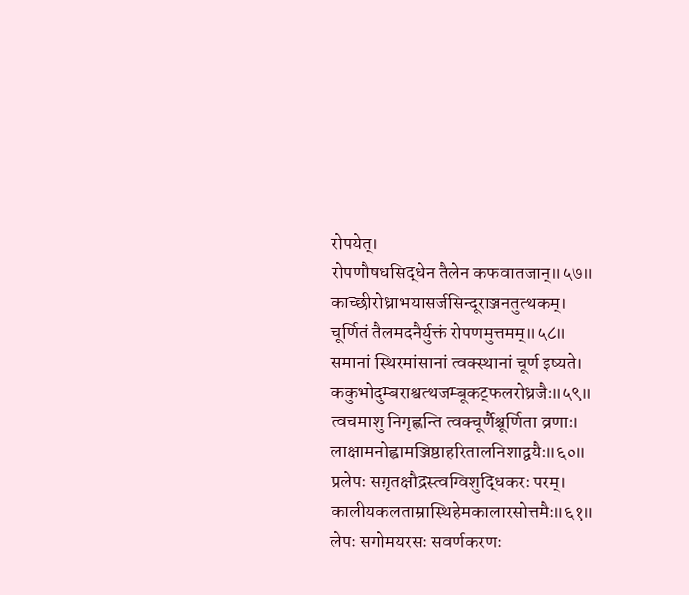रोपयेत्।
रोपणौषधसिद्धेन तैलेन कफवातजान्॥५७॥
काच्छीरोध्राभयासर्जसिन्दूराञ्जनतुत्थकम्।
चूर्णितं तैलमदनैर्युक्तं रोपणमुत्तमम्॥५८॥
समानां स्थिरमांसानां त्वक्स्थानां चूर्ण इष्यते।
ककुभोदुम्बराश्वत्थजम्बूकट्फलरोध्रजैः॥५९॥
त्वचमाशु निगृह्णन्ति त्वक्चूर्णैश्चूर्णिता व्रणाः।
लाक्षामनोह्वामञ्जिष्ठाहरितालनिशाद्वयैः॥६०॥
प्रलेपः सग़ृतक्षौद्रस्त्वग्विशुद्धिकरः परम्।
कालीयकलताम्रास्थिहेमकालारसोत्तमैः॥६१॥
लेपः सगोमयरसः सवर्णकरणः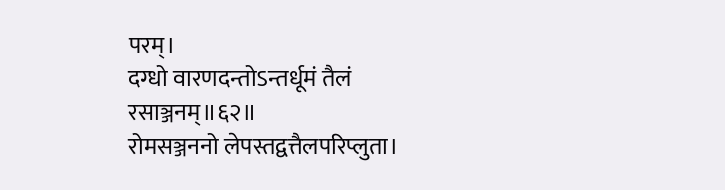परम्।
दग्धो वारणदन्तोऽन्तर्धूमं तैलं रसाञ्जनम्॥६२॥
रोमसञ्जननो लेपस्तद्वत्तैलपरिप्लुता।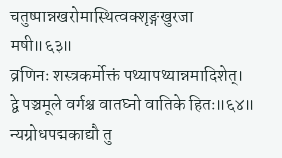चतुष्पान्नखरोमास्थित्वक्शृङ्गखुरजा मषी॥६३॥
व्रणिनः शस्त्रकर्मोक्तं पथ्यापथ्यान्नमादिशेत्।
द्वे पञ्चमूले वर्गश्च वातघ्नो वातिके हितः॥६४॥
न्यग्रोधपद्मकाद्यौ तु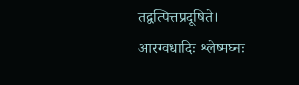तद्वत्पित्तप्रदूषिते।
आरग्वधादिः श्लेष्मघ्नः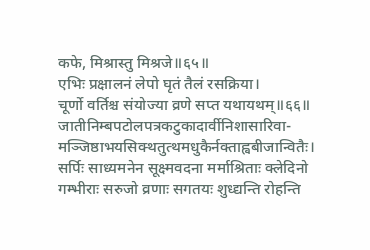कफे, मिश्रास्तु मिश्रजे॥६५॥
एभिः प्रक्षालनं लेपो घृतं तैलं रसक्रिया।
चूर्णो वर्तिश्च संयोज्या व्रणे सप्त यथायथम्॥६६॥
जातीनिम्बपटोलपत्रकटुकादार्वीनिशासारिवा-
मञ्जिष्ठाभयसिक्थतुत्थमधुकैर्नक्ताह्वबीजान्वितैः।
सर्पिः साध्यमनेन सूक्ष्मवदना मर्माश्रिताः क्लेदिनो
गम्भीराः सरुजो व्रणाः सगतयः शुध्द्यन्ति रोहन्ति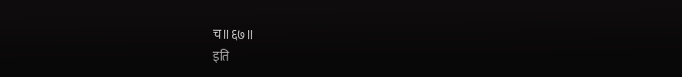च॥६७॥
इति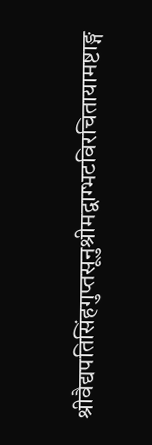श्रीवैद्यपतिसिंहगुप्तसूनुश्रीमद्वाग्भटविरचितायामष्टाङ्ग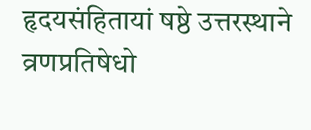हृदयसंहितायां षष्ठे उत्तरस्थाने व्रणप्रतिषेधो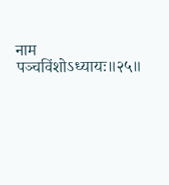नाम पञ्चविंशोऽध्यायः॥२५॥